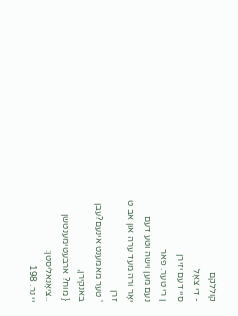קוללקם
- די צאָל
סיי דעם יזירן
ן רי טער. פאר
נעם מען וישה וטע דעם
יאָר ורה מעד ערה און אב ט
זרן
' טער מאמענט אינעם?עבן
באנקירן,
{ מוח? ארבעטימענטשן
..ציאָנאליסטן:
יי נר. 198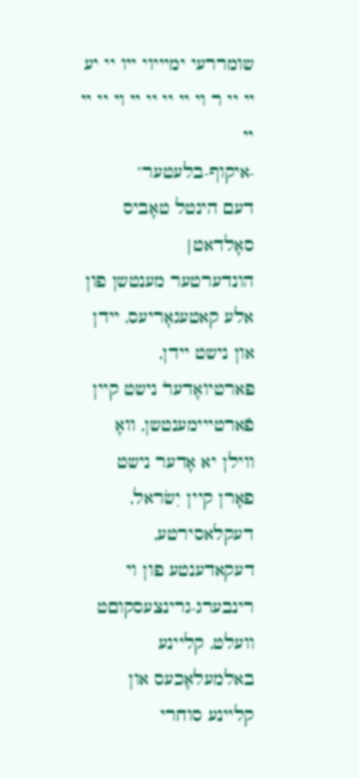שומררעי ימיייוי ייו יי יע יי יי ר וי יי יי יי יי וי יי יי יי
-איקוף-בלעטער"
דעם הינטל טאָביס סאָלדאט|
הונדערטער מענטשן פון אלע קאטעגאָריעס, יידן און נישט יידן, פּארטיואָדערֹ נישט קיין פֿארטייימענטשן, וואָ ווילן יא אָדער נישט פאָרן קיין יִשׂראל, דעקלאסירטע, דעקאדענטע פון וי רינבערג-גרינצעסקוםט וועלט, קליינע באלמעלאָכעס און קליינע סוחרי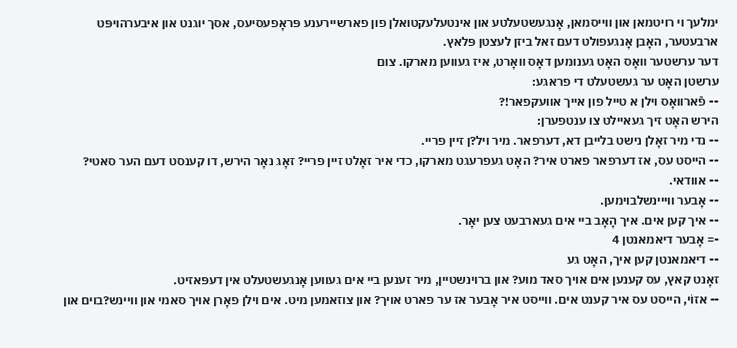ימלעך וי רויטמאן און ווייסמאן, אָנגעשטעלטע און אינטעלעקטואלן פון פארשיירענע פּראָפעסיעס, אסך יוגנט און איבערהויפּט ארבעטער, האָבן אָנגעפולט דעם זאל ביזן לעצטן פּלאץ.
דער ערשטער װאָס האָט גענומען דאָס װאָרט, איז געווען מארקו. צום
ערשטן האָט ער געשטעלט די פראגע:
-- פֿארוואָס וילן א טייל פון אייך אוועקפאר!?
הירש האָט זיך געאיילט צו ענטפערן:
-- נדי מיר זאָלן נישט בלייבן דא, דערפאר. מיר ויל?ן זיין פריי.
-- הייסט עס, אז דערפאר פארט איר? האָט געפרעגט מארקו, כדי איר זאָלט זיין פריי? זאָג נאָר הירש, דו קענסט דעם הער סאטי?
-- אוודאי.
-- אָבער ווייינשלבוימען.
-- איך קען אים. איך הָאָב ביי אים געארבעט צען יאָר.
-= אָבער דיאמאנטן 4
-- דיאמאנטן קען איך, האָט גע
זאָנט קאץ, עס קענען אים אויך סאד מוע? און ברוינשטיין, מיר זענען ביי אים געווען אָנגעשטעלט אין דעפּאזיט.
-- אזוֹי, הייסט עס איר קענט אים. ווייסט איר אָבער אז ער פארט אויך? און צוזאמען מיט. אים וילן פאָרן אויך סאמי און וויינש?בוים און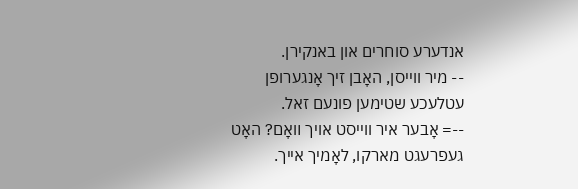אנדערע סוחרים און באנקירן.
-- מיר ווייסן, האָבן זיך אָנגערופן עטלעכע שטימען פונעם זאל.
--= אָבער איר ווייסט אויך װאָם? האָט געפרעגט מארקו, לאָמיך אייך.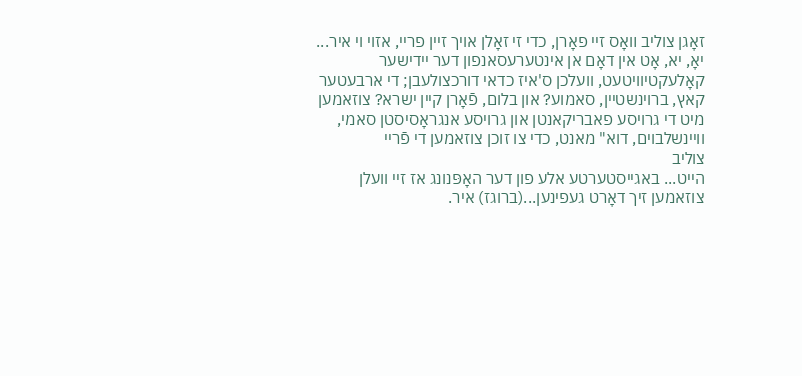זאָגן צוליב װאָס זיי פאָרן, כדי זי זאָלן אויך זיין פריי, אזוי וי איר... יאָ, יא, אָט אין דאָם אן אינטערעסאנפון דער יידישער קאָלעקטיוויטעט, וועלכן ס'איז כדאי דורכצולעבן; די ארבעטער קאץ, ברוינשטיין, סאמוע? און בלום, פֿאָרן קיין ישרא? צוזאמען מיט די גרויסע פאבריקאנטן און גרויסע אנגראָסיסטן סאמי, וויינשלבוים, דוא" מאנט, כדי צו זוכן צוזאמען די פֿריי
צוליב
הייט... באגייסטערטע אלע פון דער האָפּנונג אז זיי וועלן צוזאמען זיך דאָרט געפינען...(ברוגז) איר.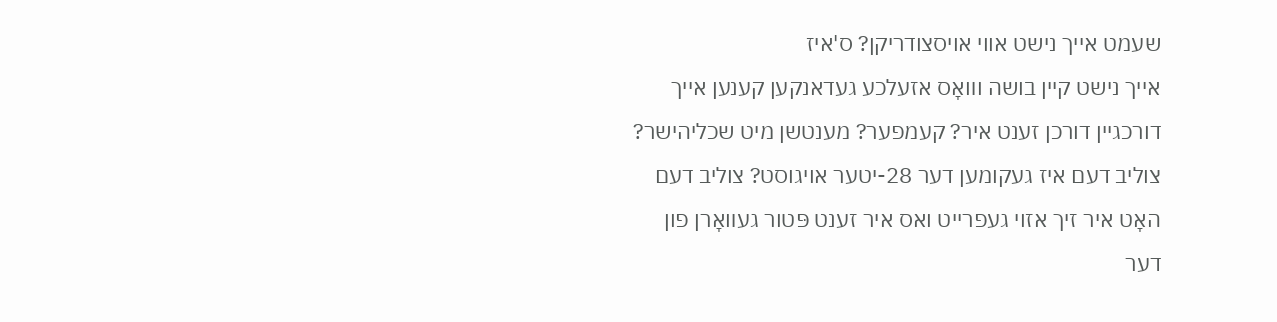שעמט אייך נישט אווי אויסצודריקן? ס'איז
אייך נישט קיין בושה וװאָס אזעלכע געדאנקען קענען אייך דורכגיין דורכן זענט איר? קעמפער? מענטשן מיט שכליהישר? צוליב דעם איז געקומען דער 28-יטער אויגוסט? צוליב דעם האָט איר זיך אזוי געפרייט ואס איר זענט פּטור געװאָרן פון דער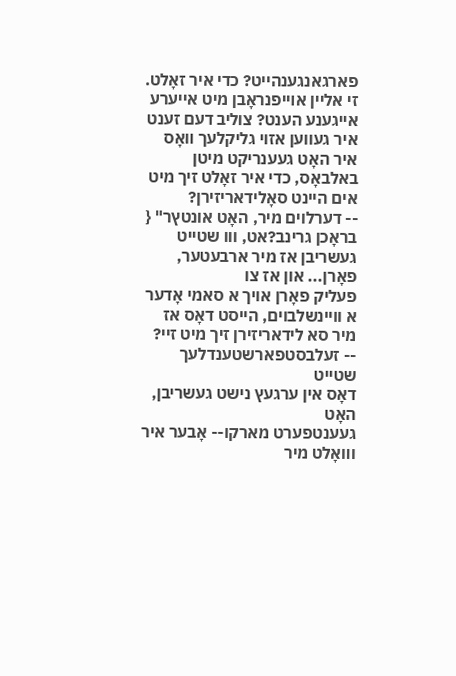פארגאנגענהייט? כדי איר זאָלט. זי אליין אױיפנראָבן מיט אייערע אייגענע הענט? צוליב דעם זענט איר געווען אזוי גליקלעך װאָס איר האָט געענריקט מיטן באלבאָס, כדי איר זאָלט זיך מיט אים היינט סאָלידאריזירן?
-- דערלוים מיר, האָט אונטץר" { בראָכן גרינב?אט, ווו שטייט געשריבן אז מיר ארבעטער, פאָרן... און אז צו
פעליק פאָרן אויך א סאמי אָדער א וויינשלבוים, הייסט דאָס אז מיר סא לידאריזירן זיך מיט זיי?
-- זעלבסטפארשטענדלעך שטייט
דאָס אין ערגעץ נישט געשריבן, האָט
געענטפערט מארקו-- אָבער איר וװאָלט מיר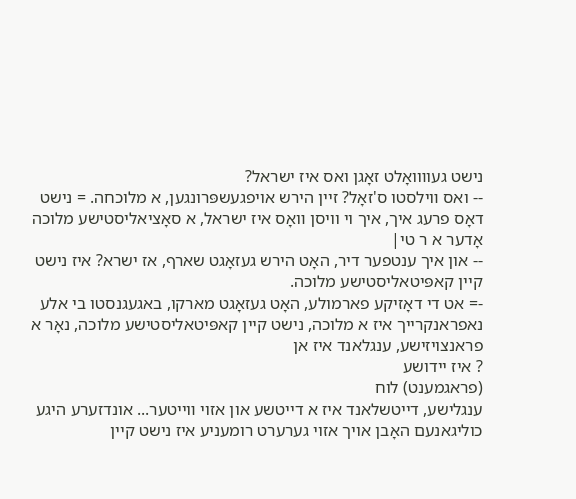נישט געוװואָלט זאָגן ואס איז ישראל?
-- ואס װילסטו ס'זאָל? זיין הירש אויפגעשפּרונגען, א מלוכחה. = נישט דאָס פרעג איך, איך וי וויסן װאָס איז ישראל, א סאָציאליסטישע מלוכה אָדער א ר טי|
-- און איך ענטפער דיר, האָט הירש געזאָגט שארף, אז ישרא? איז נישט קיין קאפּיטאליסטישע מלוכה.
-= אט די דאָזיקע פארמולע, האָט געזאָגט מארקו, באגעגנסטו בי אלע נאפראנקרייך איז א מלוכה, נישט קיין קאפּיטאליסטישע מלוכה, נאָר א פראנצויזישע, ענגלאנד איז אן
? איז יידושע
(פראגמענט) לוח
ענגלישע, דייטשלאנד איז א דייטשע און אזוי װייטער... אונדזערע היגע כוליגאנעם האָבן אויך אזוי גערערט רומעניע איז נישט קיין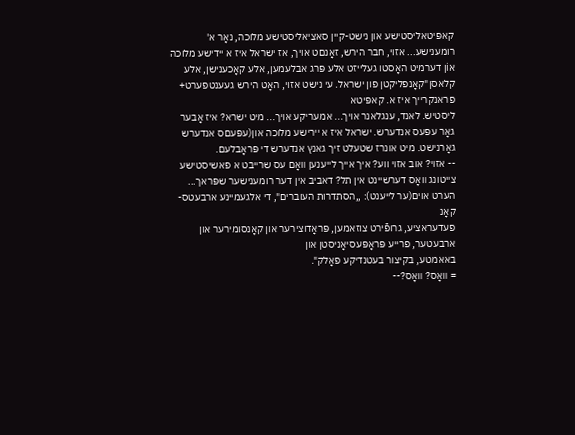קאפּיטאליסטישע און נישט-קיין סאציאליסטישע מלוכה, נאָר א' רומענישע... אזוי, חבר הירש, זאָנםט אויך, אז ישראל איז א יידישע מלוכה אוֹן דערמיט האָסטו געלייזט אלע פּרג אבלעמען, אלע קאָכענישן, אלע
קלאסן"קאָנפליקטן פון ישראל. עי נישט אזוי, האָט הירש געענטפערט+ פראנקרייך איז א. קאפּיטא
ליסטיש. לאנד, ענגלאנר אויך... אמעריקע אויך... מיט ישרא? איז אָבער גאָר עפּעס אנדערש. ישראל איז א יירישע מלוכה און(עפּעםס אנדערש גאָרנישט. מיט אונרז שטעלט זיך גאנץ אנדערש די פּראָבלעם.
-- אזוי? אוב אזוי ווע? איך אייך לייענען װאָם עס שרייבט א פאשיסטישע צייטונג װאָס דערשיינט אין תל? דאביב אין דער רומענישער שפּראך... הערט אוים(ער לייענט): ,,הסתדרות העוברים", די אלגעמיינע ארבעטס-קאָנ
פעדעראציע, גרופֿירט צוזאמען, פּראָדוצירער און קאָנסומירער און ארבעטער, פרייע פּראָפּעסיאָניסטן און
באאמטע, בקיצור בעטנדיקע פאָלק".
= װאָס? װאָס?--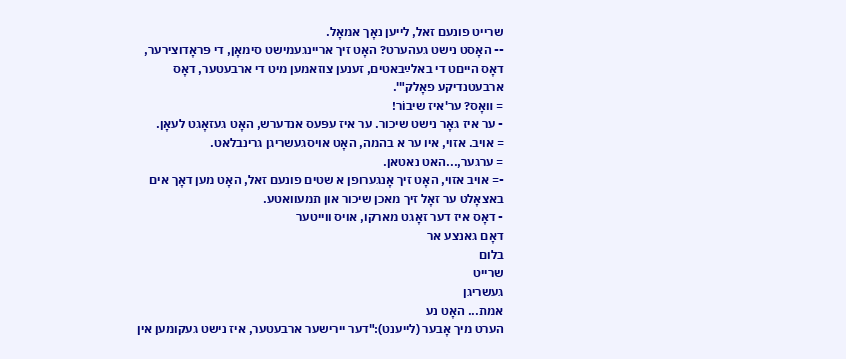שרייט פונעם זאל, לייען נאָך אמאָל.
-- האָסט נישט געהערט? האָט זיך אריינגעמישט סימאָן, די פּראָדוצירער, דאָס הייםט די באלײַבאטים, זענען צוזאמען מיט די ארבעטער, דאָס ארבעטנדיקע פאָלק"'.
= װאָס? ער'איז שיבוֹר!
- ער איז גאָר נישט שיכור. ער איז עפּעס אנדערש, האָט געזאָגט לעאָן.
= אויב. אזוי, איו ער א בהמה, האָט אויסגעשריגן גרינבלאט.
= ערגער,...האט נאטאן.
-= אויב אזוי, האָט זיך אָנגערופן א שטים פונעם זאל, האָט מען דאָך אים באצאָלט ער זאָל זיך מאכן שיכור און תמעוואטע.
- דאָס איז דער זאָגט מארקו, אויס ווייטער
דאָם גאנצע אר
בלום
שרייט
געשריגן
אמת... האָט נע
הערט מיך אָבער (לייענט):"דער יירישער ארבעטער, איז נישט געקומען אין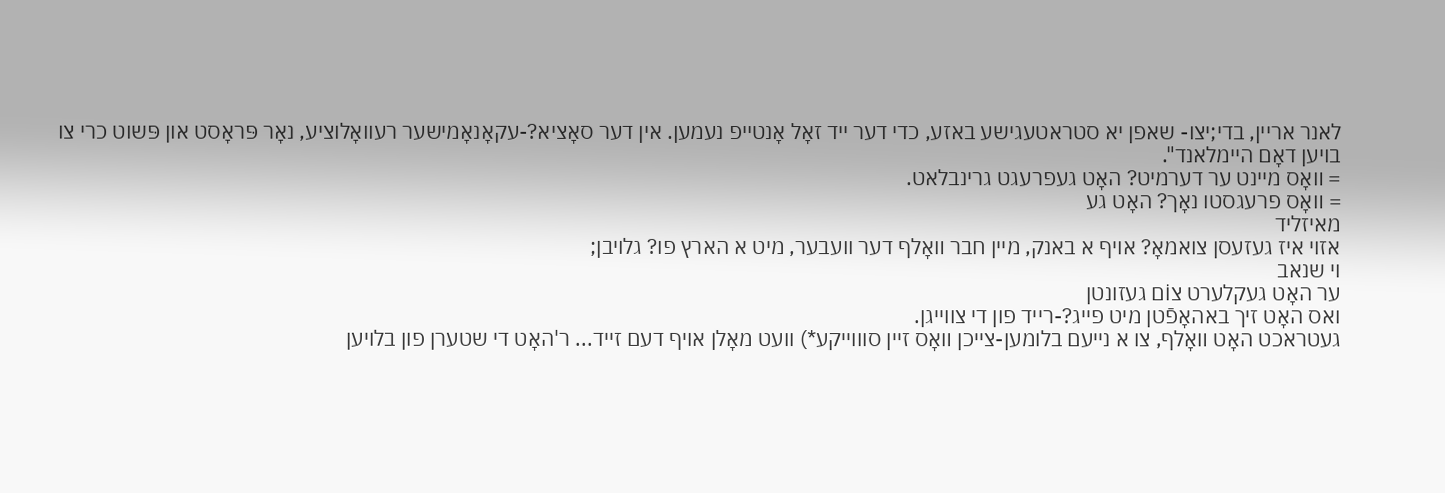לאנר אריין, בדי;יצו- שאפן יא סטראטעגישע באזע, כדי דער ייד זאָל אָנטײפ נעמען. אין דער סאָציא?-עקאָנאָמישער רעוואָלוציע, נאָר פּראָסט און פּשוט כרי צו בויען דאָם היימלאנד".
= װאָס מיינט ער דערמיט? האָט געפרעגט גרינבלאט.
= װאָס פרעגסטו נאָך? האָט גע
מאיזליד
אזוי איז געזעסן צואמאָ? אויף א באנק, מיין חבר װאָלף דער וועבער, מיט א הארץ פו? גלויבן;
וי שנאב
ער האָט געקלערט צוֹם געזונטן
ואס האָט זיך באהאָפֿטן מיט פייג?-רייד פון די צווייגן.
געטראכט האָט װאָלף, צו א נייעם בלומען-צייכן װאָס זיין סוווייקע*) וועט מאָלן אויף דעם זייד... ר'האָט די שטערן פון בלויען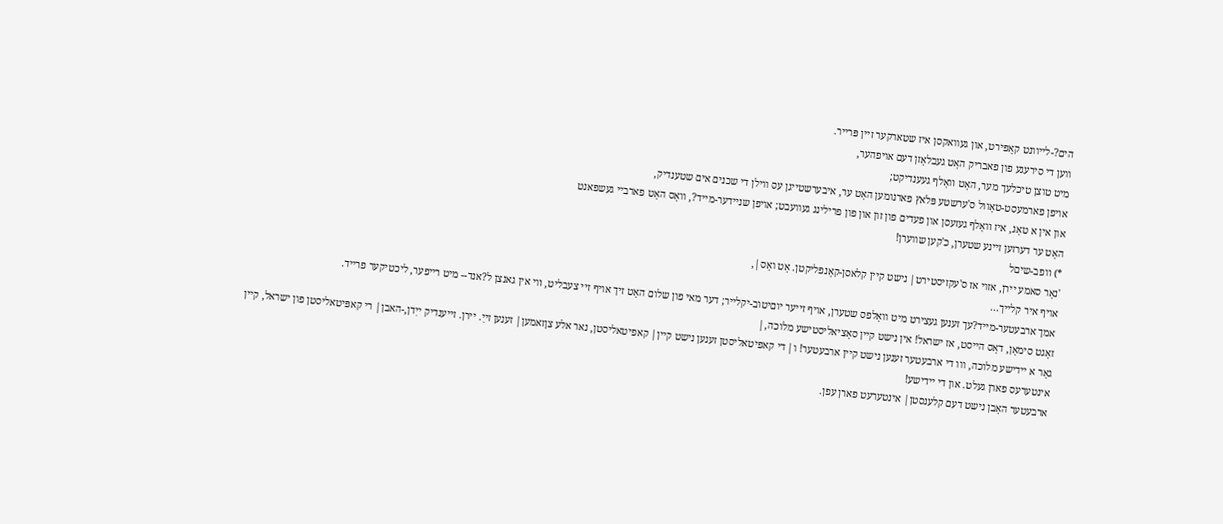הים?-לייוונט קאָפּירט, און געוואקסן איז שטארקער זיין פּרייר.
ווען די סירעגע פון פאבריק האָט געבלאָזן דעם אויפהער,
מיט טוצן טיכלעך מער, האָט װאָלף געענדיקט;
אויפן פארמעסט-טאָוול ס'ערשטע פּלֹאץ פארנומען האָט ער, איבערשטייגן עס ווילן די שכנים אים שטענדיק,
און אין א טאָג, איז װאָלף געזעסן און פעדים פון זון און פון פרילינג געוועבט; אויפן שניידער-מייד?, וואָס האָט פארביי געשפּאנט
האָט ער דערזען זיינע שטערן, כ'קען שווערן!
*) װפב-שיםל
'נאָר סאמע יירן, אזוי אז ס'עקזיסטירט| נישט קיין קלאסן-קאָנפליקטן. אָט ואָס|,
אויף איר קלייך...
אמך ארבעטער-מייד?עך זענען געצירט מיט וואָלפס שטערן, אויף זייער יוםיטוב-יקלייר; דער מאי פון שלום האָט זיך אויף זיי צעבליט, װי אין גאנצן ל?אנד-- מיט רייפער, ליכטיקער פרייד.
זאָגט סימאָן, דאָס הייסט, אז ישראל! אין נישט קיין סאָציאליסטישע מלוכה,|
גאָר א יידישע מלוכה, ווו די ארבעטער זענען נישט קיין ארבעטער! ו| די קאפּיטאליסטן זענען נישט קיין| קאפיטאליסטן, נאר אלע צןזאמען| זענען זײַ. יירן. זייענדיק ייִדן,-האבן| רי קאפּיטאליסטן פון ישראל, קיין
אינטערעס פארן געלט. און די יידישע!
ארבעטער האָבן נישט דעם קלענסטן| אינטערעט פארן עפן.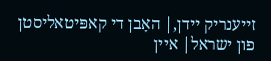זייענריק יידן,| האָבן די קאפּיטאליסטן פון ישראל| איין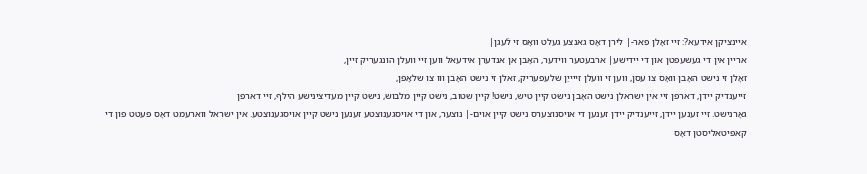איינציקן אידעא?: זיי זאָלן פאר-| לירן דאָס גאנצע געלט װאָס זי לֿעגן|
אריין אין די געשעפטן און די יידישע| ארבעטער ווידער, האָבן אן אנדערן אידעאל ווען זיי וועלן הונגעריק זיין,
זאָלן זי נישט האָבן װאָס צו עסן, װען זי װעלן זיײיַן שלעפעריק, זאלן זי נישט האָבן ווו צו שלאָפן,
זייענדיק יידן, דארפן זיי אין ישראלן נישט האָבן נישט קיין טיש, נישט! קיין שטוב, נישט קיין מלבוש, נישט קיין מעדיצינישע הילף, זיי דארפן
גאָרנישט. זיי זענען יידן, זייענדיק יידן זענען די אויסנוצערס נישט קיין אוים-| נוצער, און די אויסגענוצטע זענען נישט קיין אויסגענוצטע. אין ישראל ווארעמט דאָס פעטט פון די קאפּיטאליסטן דאָס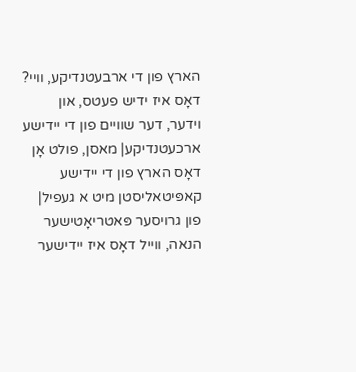הארץ פון די ארבעטנדיקע, וויי? דאָס איז ידיש פעטס, און וידער, דער שוויים פון די יידישע ארכעטנדיקע| מאסן, פולט אָן דאָס הארץ פון די יידישע קאפּיטאליסטן מיט א געפיל| פון גרויסער פּאטריאָטישער הנאה, ווייל דאָס איז יידישער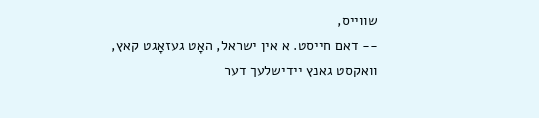שווייס,
-- דאם חייסט. א אין ישראל, האָט געזאָגט קאץ, וואקסט גאנץ יידישלעך דער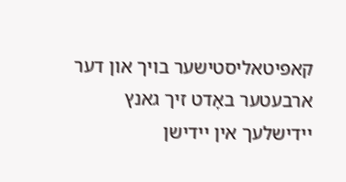קאפּיטאליסטישער בויך און דער ארבעטער באָדט זיך גאנץ יידישלעך אין יידישן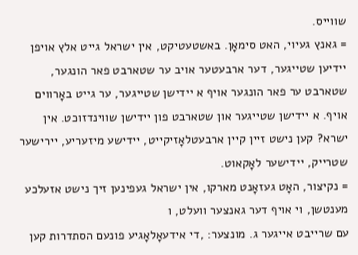שווייס.
= גאנץ געיוי, האט סימאָן. באשטעטיקט, אין ישראל גייט אלץ אויפן יידיען שטייגער, דער ארבעטער אויב ער שטארבט פאר הונגער, שטארבט ער פאר הונגער אויף א יידישן שטייגער, ער גייט באָרווים אויף. א יידישן שטייגער און שטארבט פון יידישן שווינדזוכט. אין ישרא? קען נישט זיין קיין ארבעטלאָזיקייט, יידישע מיזעריע, יירישער שטרייק, יידישער לאָקאוט.
= נקיצור, האָט געזאָנט מארקו, אין ישראל געפינען זיך נישט אזעלכע מענטשן, וי אויף דער גאנצער וועלט, ו
עם שרייבט אייגער ג. מונצער: ,די אידעאָלאָגיע פונעם הסתדרות קען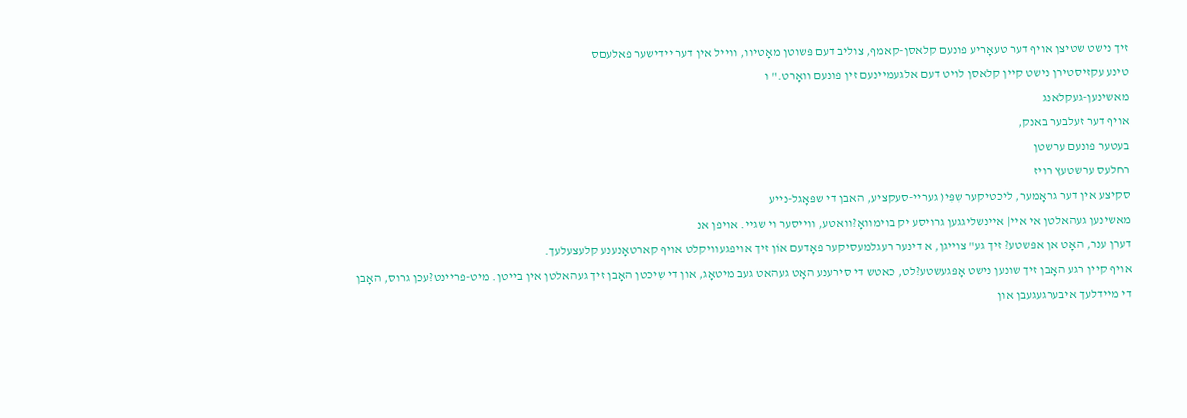זיך נישט שטיצן אויף דער טעאָריע פונעם קלאסן-קאמף, צוליב דעם פּשוטן מאָטיוו, ווייל אין דער יידישער פאלעםס
טינע עקזיסטירן נישט קיין קלאסן לויט דעם אלגעמיינעם זין פונעם װאָרט." ו
מאשינען-געקלאנג
אויף דער זעלבער באנק,
בעטער פונעם ערשטן
רחלעס ערשטעץ רויז
סקיצע אין דער גראָמער, ליכטיקער שִפִּי( געריי-סעקציע, האבן די שפּאָגל-נייע
מאשינען געהאלטן אי איי| איינשליגגען גרויסע יק בוימוואָ?וואטע, ווייסער וי שגיי. אויפן אנ
דערן ענר, האָט אן אפּשטע? זיך גע" צױיגן, א דינער רעגלמעסיקער פאָדעם אוֹן זיך אויפגעוויקלט אויף קארטאָנענע קלעצעלעך.
אויף קיין רגע האָבן זיך שונען נישט אָפּגעשטע?לט, כאטש די סירענע האָט געהאט געב מיטאָג, און די שִיכטן האָבן זיך געהאלטן אין בייטן. מיט-פריינט?עכן גרוס, האָבן די מיידלעך איבערגעגעבן און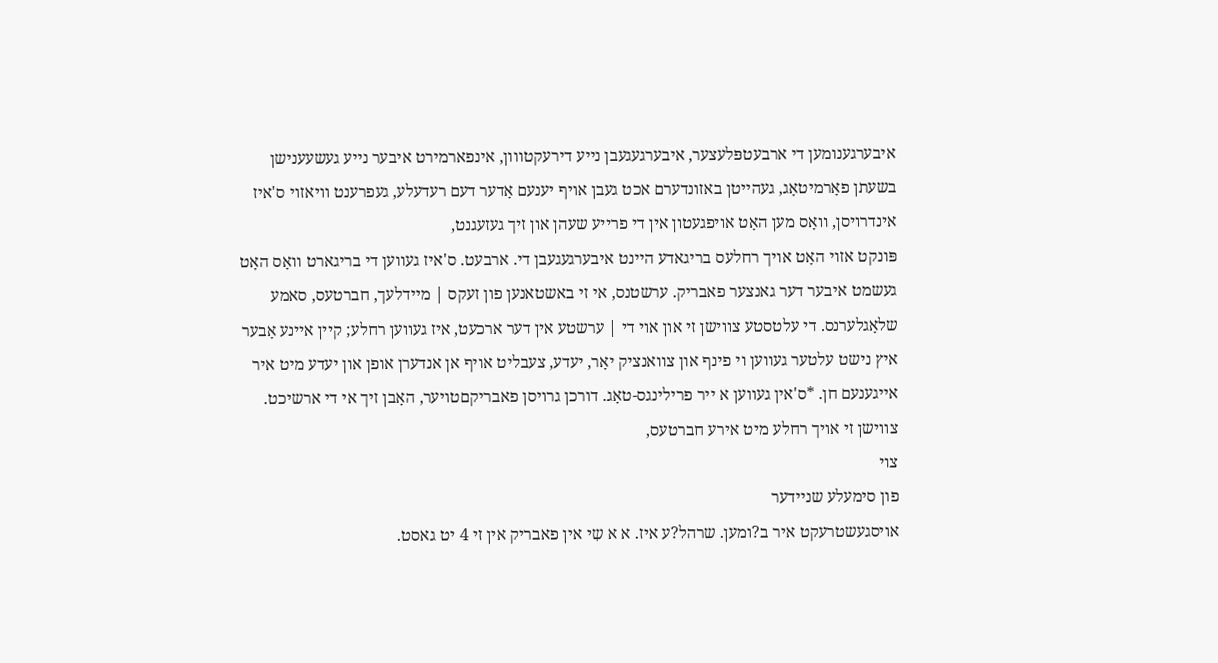איבערגענומען די ארבעטפּלעצער, איבערגעגעבן נייע דירעקטווון, אינפארמירט איבער נייע געשעענישן בשעתן פאָרמיטאָג, געהייטן באזונדערם אכט געבן אויף יענעם אָדער דעם רעדעלע, געפרענט וויאזוי ס'איז אינדרויסן, װאָס מען האָט אויפגעטון אין די פרייע שעהן און זיך געזעגנט,
פּונקט אזוי האָט אויך רחלעס בריגאדע היינט איבערגעגעבן די. ארבעט. ס'איז געווען די בריגארט וואָס האָט געשמט איבער דער גאנצער פאבריק. ערשטנס, אי זי באשטאנען פון זעקס | מיידלעך, חברטעס, סאמע שלאָגלערנס. די עלטסטע צווישן זי און אוי די | ערשטע אין דער ארכעט, איז געווען רחלע; קיין איינע אָבער איץ נישט עלטער געווען וי פינף און צוואנציק יאָר, יעדע, צעבליט אויף אן אנדערן אופן און יעדע מיט איר אייגענעם חן. *ס'אין געווען א ייר פרילינגס-טאָג. דורכן גרויסן פאבריקםטויער, האָבן זיך אי די ארשיכט. צווישן זי אויך רחלע מיט אירע חברטעס,
צוי
פון סימעלע שניידער
אויסגעשטרעקט איר ב?ומען. שרהל?ע איז. א א שִי אין פאבריק אין זי 4 יט גאסט.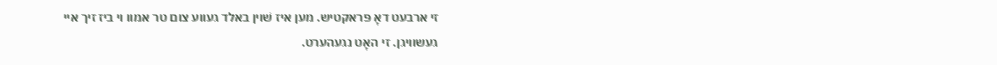זי ארבעט דאָ פּראקטיש. מען איז שׁוין באלד געווע צום טר אמוו וי ביז זיך איי
געשוויגן. זי האָט נגעהערט.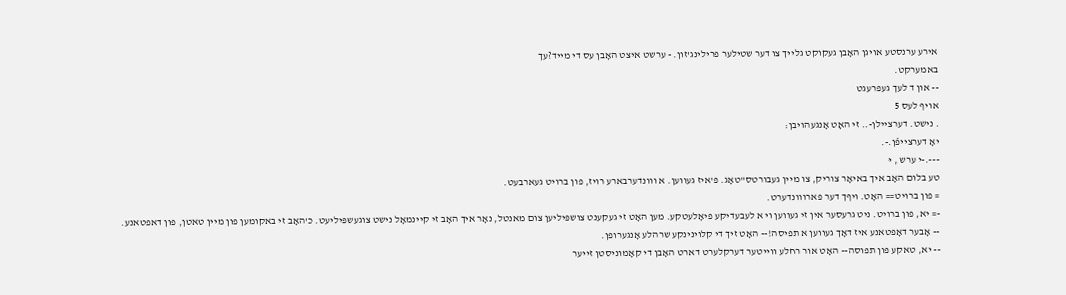אירע ערנסטע אויגן האָבן געקוקט גלייך צו דער שטילער פרילינג'זון. - ערשט איצט האָבן עס די מייד?עך
באמערקט.
-- און ד לעך געפרעגט
אויף לעס 5
. נישט. דערציילן-.. זי האָט אָנגעהויבן:
יאָ דערצייפֿן.-.
---.-י ערש , יּ
טע בלום האָב איך באיאָר צוריק, צו מיין געבורטס"טאָג. פ'איז געווען. א ווונדערבארע רויז, פון ברויט געארבעט.
= פון ברויט== האָט. ויףך דער פארווונדערט.
-= יא, פון ברויט. ניט גרעסער אין זי געווען וי א לעבעדיקע פיאָלעטקע. מען האָט זי געקענט צושפּיליען צום מאנטל, נאָר איך האָב זי קיינמאָל נישט צוגעשפּיליעט. כ'האָב זי באקומען פון מיין טאטן, פון דאפטאנע.
-- אָבער דאָפטאנע איז דאָך געווען א תפיסה!-- האָט זיך די קלוינינקע שרהלע אָנגערופן.
-- יא, טאקע פון תפוסה-- האָט אור רחלע ווייטער דערקלערט דארט האָבן די קאָמוניסטן זייער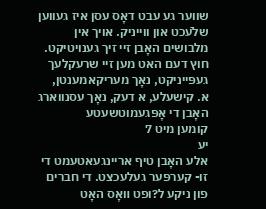שווער גע עבט דאָס עסן איז געווען שלֿעכט און ווייניק. אויך אין מלבושים האָבן זיי זיך גענויטיקט. חוץ דעם האט מען זיי שרעקלעך געפּייניקט, נאָך מעריקאמענטן, א. קישעלע, א דעק, נאָך עסנווארג האָבן די אָפּגעמוטשעטע
קומען מיט 7
יע
אלע האָבן טיף אריינגעאטעמט די זו- קערפּער געלעכצט. די חברים פון ניקע ל?ופט װאָס האָט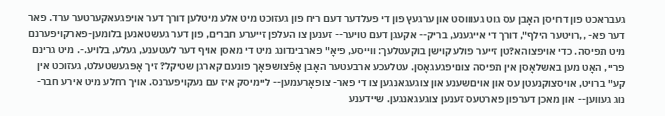געבראכט פון דרויסן האָבן עס גוט געוווסט און ערגעץ פון די פעלדער דעם ריח פון געזוכט מיט אלע מיטלען דורך דער אויפגעאקערטער ערד. פאר דער פא- ,,רויטער הילף", דורך די אייגענע, בריק-- אקעגן דעם טויער-- זענען צו העלפן זייערע חברים, פון דער געשטאנען בלומען-פארקויפערנם מיט תפיסה. כדי אויפצוהא?טן זייער פולע קוישן בוקעטלעך: ווייסע, פיאָ" פארבינדונג מיט די מאסן אויף דער לעטענע, געלע, בלויע.-. מיט גרינם פריי, האָט מען באשלאָסן אין תפיסה צונויפגעגאָסן. עטלעכע ארבעטער האָבן אָפֿצושפּאָך פונעם קארגן שטיקל? זיך אָפּגעשטעלט, געזוכט אין קע" ברויט, אויסצוקנעטן עס און אויםשענע און צוגעגאנגען צו די פאר- צופאָרעמען-- ליימיסק איז עם נעקויפערנס. אויך רחלע מיט אירע חבר- נוג געווען-- און מאכן דערפון פארטעס זענען צוגעגאנגען. שיידענע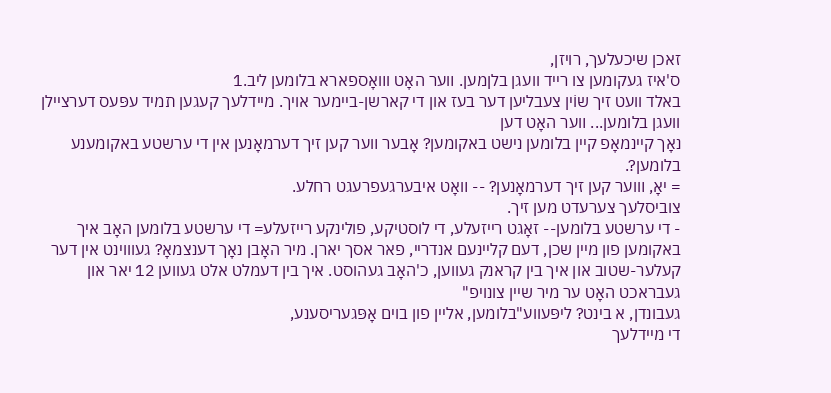זאכן שיכעלעך, רויזן,
ס'איז געקומען צו רייד וועגן בלןמען. װער האָט וװאָספארא בלומען ליב.1
באלד וועט זיך שוֹין צעבליען דער בעז און די קארשן-ביימער אויך. מיידלעך קעגען תמיד עפּעס דערציילן וועגן בלומען... װער האָט דען
נאָך קיינמאָפ קיין בלומען נישט באקומען? אָבער װער קען זיך דערמאָנען אין די ערשטע באקומענע
בלומען?.
= יאָ, װוער קען זיך דערמאָנען? -- װאָט איבערגעפרעגט רחלע.
צוביסלעך צערעדט מען זיך.
- די ערשטע בלומען-- זאָגט רייזעלע, די לוסטיקע, פולינקע רייזעלע= די ערשטע בלומען האָב איך באקומען פון מיין שכן, דעם קליינעם אנדריי, פאר אסך יארן. מיר האָבן נאָך דענצמאָ? געוווינט אין דער
קעלער-שטוב און איך בין קראנק געווען, כ'האָב געהוסט. איך בין דעמלט אלט געווען 12 יאר און געבראכט האָט ער מיר שיין צונויפ"
געבונדן, א בינט? ליפּעווע"בלומען, אליין פון בוים אָפּגעריסענע,
די מיידלעך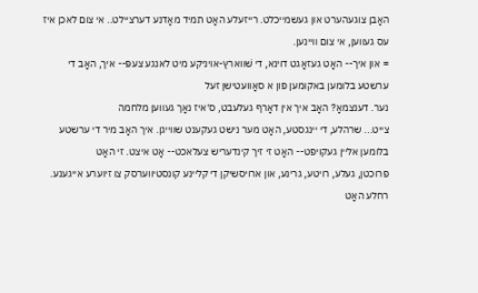האָבן צוגעהערט און געשמייכלט. רייזעלע האָט תמיד מאָדנע דערציילט.. אי צום לאכן איז עס געווען, אי צום וויינען.
= און איך-- האָט געזאָגט דוינא, די שׁווארץ-אויניקע מיט לאנגע צעפּ-- איך, האָב די ערשטע בלומען באקומען פון א סאָוועטישן זעל
נער. דענצמאָ? האָב איך אין דאָרף געלעבט, ס'איז נאָך געווען מלחמה
צייט... שרהלע, די יינגסטע, האָט מער נישט געקענט שווייגן. איך האָב מיר די ערשטע בלומען אליין געקויפט-- האָט זי זיך קינדעריש צעלאכט-- אָט איצט. זי האָט
פרוכטן, געלע, רויטע, גרינע, און ארויסשיקן די קליינע קונסטיווערסק צו זיוערע אייגענע.
רחלע האָט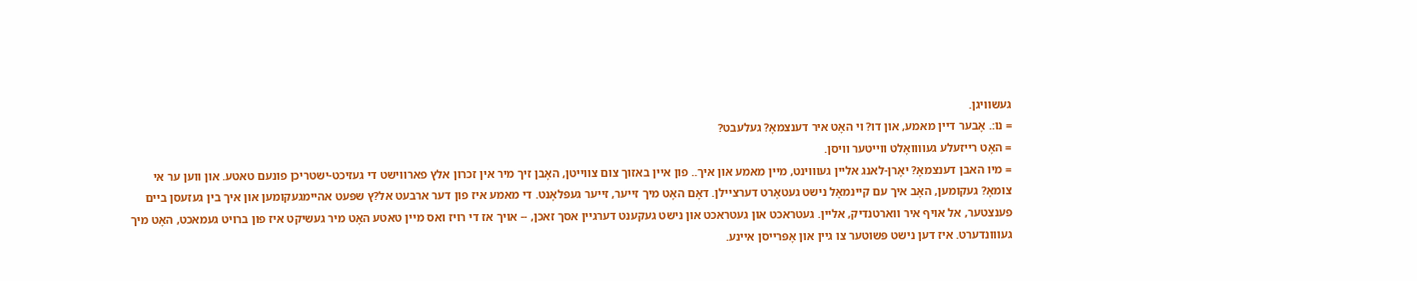געשוויגן.
= נו:. אָבער דיין מאמע, און דו? וי האָט איר דענצמאָ? געלעבט?
= האָט רייזעלע געוװואָלט ווייטער וויסן.
= מיו האבן דענצמאָ? יאָרן-לאנג אליין געוווינט, מיין מאמע און איך.. פון איין באזוך צום צווייטן, האָבן זיך מיר אין זכרון אלץ פארווישט די געזיכט-ישטריכן פונעם טאטע. און ווען ער אי צומאָ? געקומען, האָב איך עם קיינמאָל נישט געטאָרט דערציילן. דאָם האָט מיך זייער, זייער געפּלאָנט. די מאמע איז פון דער ארבעט אל?ץ שפּעט אהיימגעקומען און איך בין געזעסן ביים פענצטער, אל אויף איר ווארטנדיק, אליין. געטראכט און געטראכט און נישט געקענט דערגיין אסך זאכן, -- אויך אז די רויז ואס מיין טאטע האָט מיר געשיקט איז פון ברויט געמאכט, האָט מיך געווונדערט. איז דען נישט פּשוטער צו גיין און אָפּרייסן איינע.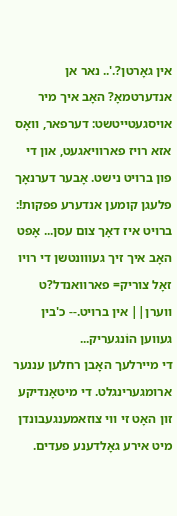אין גאָרטן?.'.. נאר אן אנדערטמאָ? האָב איך מיר אויסגעטייטשט: דערפאר, וואָס אזא רויז פארוויאגעט, און די פון ברויט נישט. אָבער דערנאָך פלעגן קומען אנדערע פפקות!: ברויט איז דאָך צום עסן... אָפט האָב איך זיך געווונטשן די רויו זאָל צוריק= פארוואנדל?ט ווערן|| אין ברויט.-- כ'בין געווען הוֹנגעריק...
די מיירלעך האָבן רחלען עננער ארומגערינגלט. די מיטאָנדיקע זון האָט זי װי צוזאמענגעבונדן מיט אירע גאָלדענע פעדים.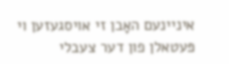איניינעם האָבן זי אויסגעזען וי פּעטאלן פון דער צעבלי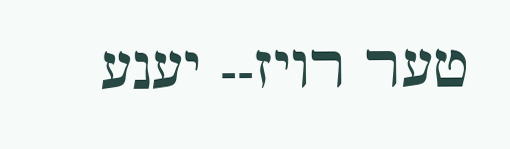טער רויז-- יענע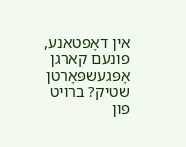אין דאָפטאנע, פונעם קארגן אָפּגעשפּאָרטן שטיק? ברויט פון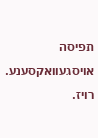תפיסה אויסגעוואקסענע. רויז.